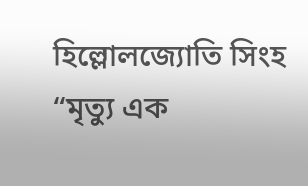হিল্লোলজ্যোতি সিংহ
“মৃত্যু এক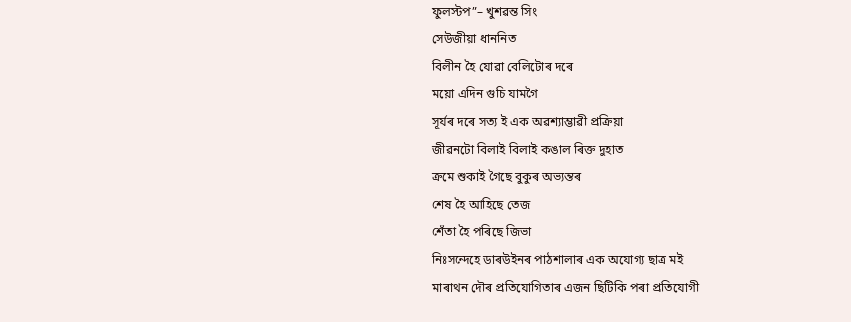ফুলস্টপ”– খুশৱন্ত সিং
সেউজীয়া ধাননিত
বিলীন হৈ যোৱা বেলিটোৰ দৰে
ময়ো এদিন গুচি যামগৈ
সূৰ্যৰ দৰে সত্য ই এক অৱশ্যাম্ভাৱী প্ৰক্ৰিয়া
জীৱনটো বিলাই বিলাই কঙাল ৰিক্ত দুহাত
ক্ৰমে শুকাই গৈছে বুকুৰ অভ্যন্তৰ
শেষ হৈ আহিছে তেজ
শেঁতা হৈ পৰিছে জিভা
নিঃসন্দেহে ডাৰউইনৰ পাঠশালাৰ এক অযোগ্য ছাত্ৰ মই
মাৰাথন দৌৰ প্ৰতিযোগিতাৰ এজন ছিটিকি পৰা প্ৰতিযোগী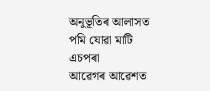অনুভূতিৰ আলাসত পমি যোৱা মাটি এচপৰা
আৱেগৰ আৱেশত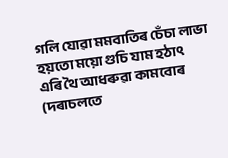গলি যোৱা মমবাতিৰ চেঁচা লাভা
হয়তো ময়ো গুচি যাম হঠাৎ
এৰি থৈ আধৰুৱা কামবোৰ (দৰাচলতে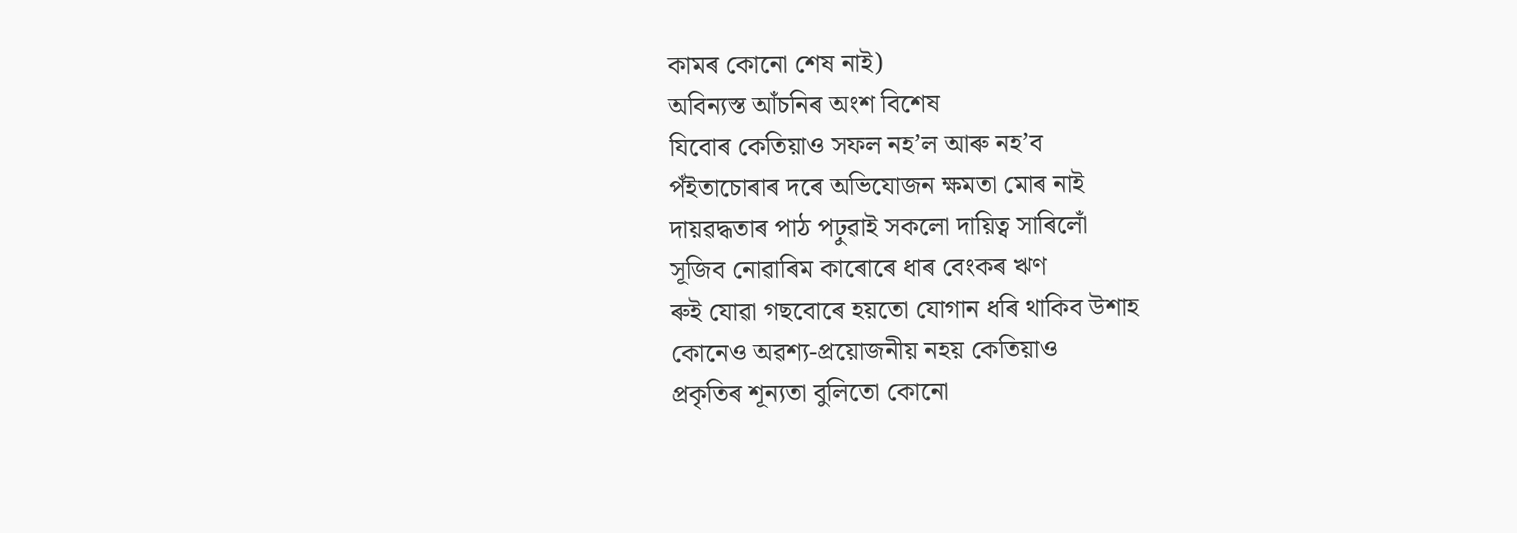কামৰ কোনো শেষ নাই)
অবিন্যস্ত আঁচনিৰ অংশ বিশেষ
যিবোৰ কেতিয়াও সফল নহ’ল আৰু নহ’ব
পঁইতাচোৰাৰ দৰে অভিযোজন ক্ষমতা মোৰ নাই
দায়ৱদ্ধতাৰ পাঠ পঢ়ুৱাই সকলো দায়িত্ব সাৰিলোঁ
সূজিব নোৱাৰিম কাৰোৰে ধাৰ বেংকৰ ঋণ
ৰুই যোৱা গছবোৰে হয়তো যোগান ধৰি থাকিব উশাহ
কোনেও অৱশ্য-প্ৰয়োজনীয় নহয় কেতিয়াও
প্ৰকৃতিৰ শূন্যতা বুলিতো কোনো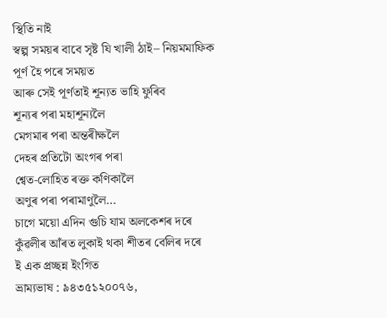স্থিতি নাই
স্বল্প সময়ৰ বাবে সৃষ্ট যি খালী ঠাই– নিয়মমাফিক
পূৰ্ণ হৈ পৰে সময়ত
আৰু সেই পূৰ্ণতাই শূন্যত ভাহি ফুৰিব
শূন্যৰ পৰা মহাশূন্যলৈ
মেগমাৰ পৰা অন্তৰীক্ষলৈ
দেহৰ প্ৰতিটো অংগৰ পৰা
শ্বেত-লোহিত ৰক্ত কণিকালৈ
অণুৰ পৰা পৰামাণুলৈ…
চাগে ময়ো এদিন গুচি যাম অলকেশৰ দৰে
কুঁৱলীৰ আঁৰত লুকাই থকা শীতৰ বেলিৰ দৰে
ই এক প্ৰচ্ছন্ন ইংগিত
ভ্ৰাম্যভাষ : ৯৪৩৫১২০০৭৬,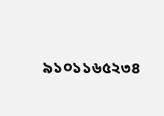৯১০১১৬৫২৩৪